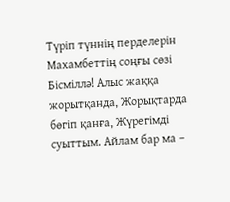Түріп түннің перделерін
Махамбеттің соңғы сөзі Бісміллә! Алыс жаққа жорытқанда, Жорықтарда бөгіп қанға, Жүрегімді суыттым. Айлам бар ма –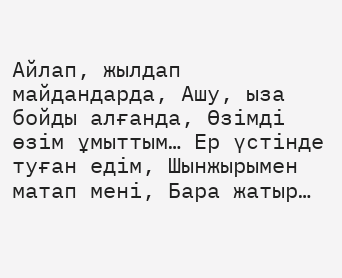Айлап, жылдап майдандарда, Ашу, ыза бойды алғанда, Өзімді өзім ұмыттым… Ер үстінде туған едім, Шынжырымен матап мені, Бара жатыр…